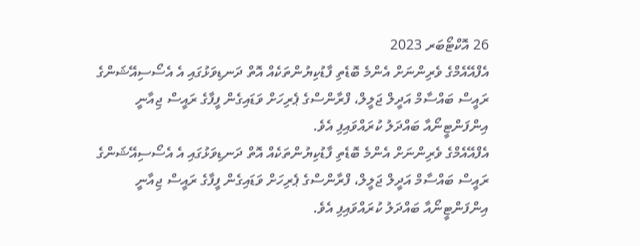26 އޮކްޓޯބަރ 2023
އެފްއޭއެމްގެ ވެރިންނަށް އެންމެ ބޮޑެތި ފާޑުކިޔުންތަކެއް އޮތް ދަނޑިވަޅުގައި އެ އެސޯސިއޭޝަންގެ ރައީސް ބައްސާމް އަދީލް ޖަލީލް، ފްރާންސްގެ ޕެރިހަށް ވަޑައިގެން ފީފާގެ ރައީސް ޖިއާނީ އިންފަންޓީނޯއާ ބައްދަލު ކުރައްވައިފި އެވެ.
އެފްއޭއެމްގެ ވެރިންނަށް އެންމެ ބޮޑެތި ފާޑުކިޔުންތަކެއް އޮތް ދަނޑިވަޅުގައި އެ އެސޯސިއޭޝަންގެ ރައީސް ބައްސާމް އަދީލް ޖަލީލް، ފްރާންސްގެ ޕެރިހަށް ވަޑައިގެން ފީފާގެ ރައީސް ޖިއާނީ އިންފަންޓީނޯއާ ބައްދަލު ކުރައްވައިފި އެވެ.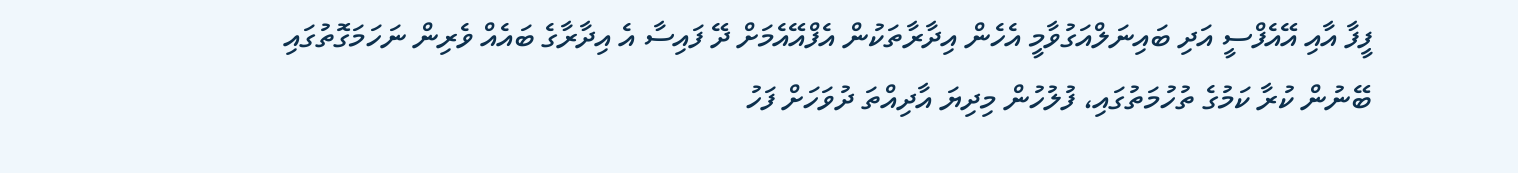ފީފާ އާއި އޭއެފްސީ އަދި ބައިނަލްއަގުވާމީ އެހެން އިދާރާތަކުން އެފްއޭއެމަށް ދޭ ފައިސާ އެ އިދާރާގެ ބައެއް ވެރިން ނަހަމަގޮތުގައި ބޭނުން ކުރާ ކަމުގެ ތުހުމަތުގައި، ފުލުހުން މިދިޔަ އާދިއްތަ ދުވަހަށް ފަހު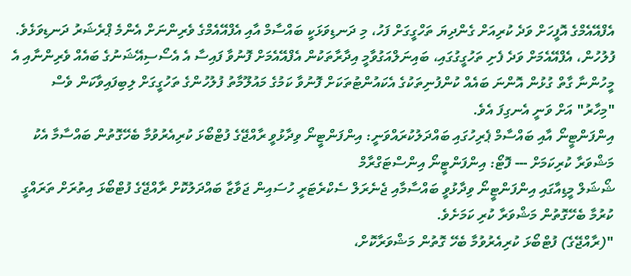އެފްއޭއެމްގެ އޮފީހަށް ވަދެ ކުރިއަށް ގެންދިޔަ ތަހްގީގަށް ފަހު، މި ދަނޑިވަޅަކީ ބައްސާމް އާއި އެފްއޭއެމްގެ ވެރިންނަށް އެންމެ ޕްރެޝަރު ދަނޑިވަޅެވެ.
ފުލުހުން، އެފްއޭއެމަށް ވަދެ ފެށި ތަހުގީގުގައި، ބައިނަލްއަގުވާމީ އިދާރާތަކުން އެފްއޭއެމަށް ފޮނުވާ ފައިސާ އެ އެސޯސިއޭޝަނުގެ ބައެއް ވެރިންނާއި އެ މީހުންނާ ގާތް ގުޅުން އޮންނަ ބައެއް ކުންފުނިތަކުގެ އެކައުންޓުތަކަށް ފޮނުވާ ކަމުގެ މައުލޫމާތު ފުލުހުންގެ ތަހުގީގަށް ލިބިފައިވާކަން ވެސް "މިހާރު" އަށް ވަނީ އެނގިފަ އެވެ.
އިންފަންޓީނޯ އާއި ބައްސާމް ޕެރިހުގައި ބައްދަލުކުރައްވަނީ: އިންފަންޓީނޯ ވިދާޅުވީ ރާއްޖޭގެ ފުޓްބޯޅަ ކުރިއެރުވުމާ ބެހޭގޮތުން ބައްސާމާ އެކު މަޝްވަރާ ކުރިކަމަށް --- ފޮޓޯ: އިންފަންޓީނޯ އިންސްޓަގްރާމް
ޝޯޝަލް މީޑިއާގައި އިންފަންޓީނޯ ވިދާޅުވީ ބައްސާމާއި ޖެނެރަލް ސެކްރެޓަރީ ހުސައިން ޖަވާޒާ ބައްދަލުކޮށް ރާއްޖޭގެ ފުޓްބޯޅަ އިތުރަށް ތަރައްގީ ކުރުމާ ބެހޭގޮތުން މަޝްވަރާ ކުރި ކަމަށެވެ.
"(ރާއްޖޭގެ) ފުޓްބޯޅަ ކުރިއެރުވުމާ ބެހޭ ގޮތުން މަޝްވަރާކޮށް،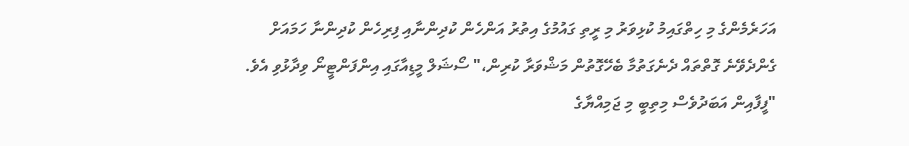އަހަރެމެންގެ މި ހިތްގައިމު ކުޅިވަރު މި ރީތި ގައުމުގެ އިތުރު އަންހެން ކުދިންނާއި ފިރިހެން ކުދިންނާ ހަމައަށް ގެންދެވޭނެ ގޮތްތައް ދެނެގަތުމާ ބެހޭގޮތުން މަޝްވަރާ ކުރިން،" ސޯޝަލް މީޑިއާގައި އިންފަންޓީނޯ ވިދާޅުވި އެވެ.
"ފީފާއިން އަބަދުވެސް މިތިބީ މި ޖަމިއްޔާގެ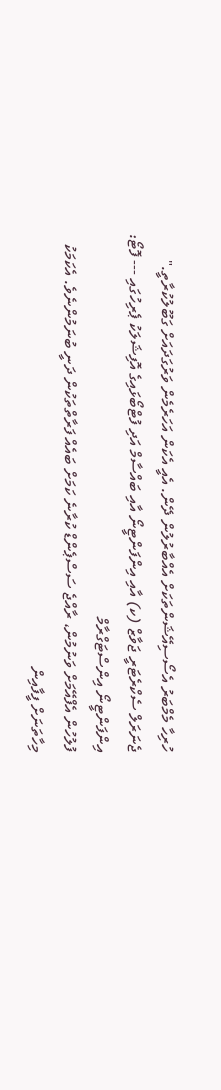ހުރިހާ މެމްބަރު އެސޯސިއޭޝަންތަކަށް އެއްބާރުލުން ދޭން. އެއީ އެކަން އަހަރެމެން ވަރުގަދައަށް ގަބޫލުކުރާތީ."
ޖެނަރަލް ސެކްރެޓަރީ ޖަވާޒް (ކ) އާއި އިންފަންޓީނޯ އާއި ބައްސާމް އަދި ފުޓްބޯޅައިގެ އޮފިޝަލަކު ޕެރިހުގައި --- ފޮޓޯ: އިންފަންޓީނޯ އިންސްޓަގްރާމް
ފުލުހުން އެފްއޭމަށް ވަނުމުން، ރާއްޖެ ސަސްޕެންޑް ކުރާނެ ކަމަށް ބައެއް ފަރާތްތަކުން ދަނީ ބުނަމުންނެވެ. އެކަމަކު މިހާތަނަށް ފީފާއިން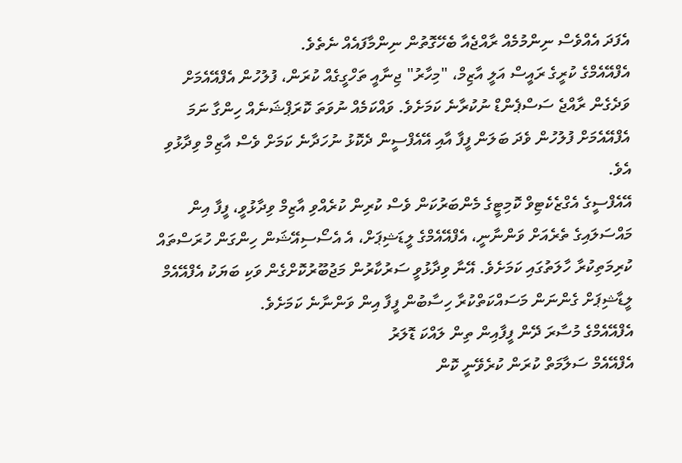އެފަދަ އެއްވެސް ނިންމުމެއް ރާއްޖެއާ ބެހޭގޮތުން ނިންމާފައެއް ނެތެވެ.
އެފްއޭއެމްގެ ކުރީގެ ރައީސް އަލީ އާޒިމް، "މިހާރު" ޖިނާއީ ތަހްގީގެއް ކުރަން، ފުލުހުން އެފްއޭއެމަށް ވަދެގެން ރާއްޖެ ސަސްޕެންޑް ނުކުރާނެ ކަމަށެވެ. ވައްކަމެއް ނުވަތަ ކޮރަޕްޝަނެއް ހިންގާ ނަމަ އެފްއޭއެމަށް ފުލުހުން ވެދަ ބަލަން ފީފާ އާއި އޭއެފްސީން ދެކޮޅު ނުހަދާނެ ކަމަށް ވެސް އާޒިމް ވިދާޅުވި އެވެ.
އޭއެފްސީގެ އެގްޒެކެޓިވް ކޮމިޓީގެ މެންބަރުކަން ވެސް ކުރިން ކުރެއްވި އާޒިމް ވިދާޅުވީ، ފީފާ އިން މައްސަލައިގެ ތެރެއަށް ވަންނާނީ، އެފްއޭއެމްގެ ލީޑަޝިޕަށް، އެ އެސޯސިއޭޝަން ހިންގަން ހުރަސްތައް ކުރިމަތިކުރާ ހާލަތުގައި ކަމަށެވެ. އޭނާ ވިދާޅުވީ ސަރުކާރުން މަޖުބޫރުކޮށްގެން ވަކި ބަޔަކު އެފްއޭއެމް ލީޑާޝިޕަށް ގެންނަން މަސައްކަތްކުރާ ހިސާބުން ފީފާ އިން ވަންނާނެ ކަމަށެވެ.
އެފްއޭއެމްގެ މުސާރަ ދޭން ފީފާއިން ތިން ލައްކަ ޑޮލަރު
އެފްއޭއެމް ސަލާމަތް ކުރަން ކުރެވޭނީ ކޮން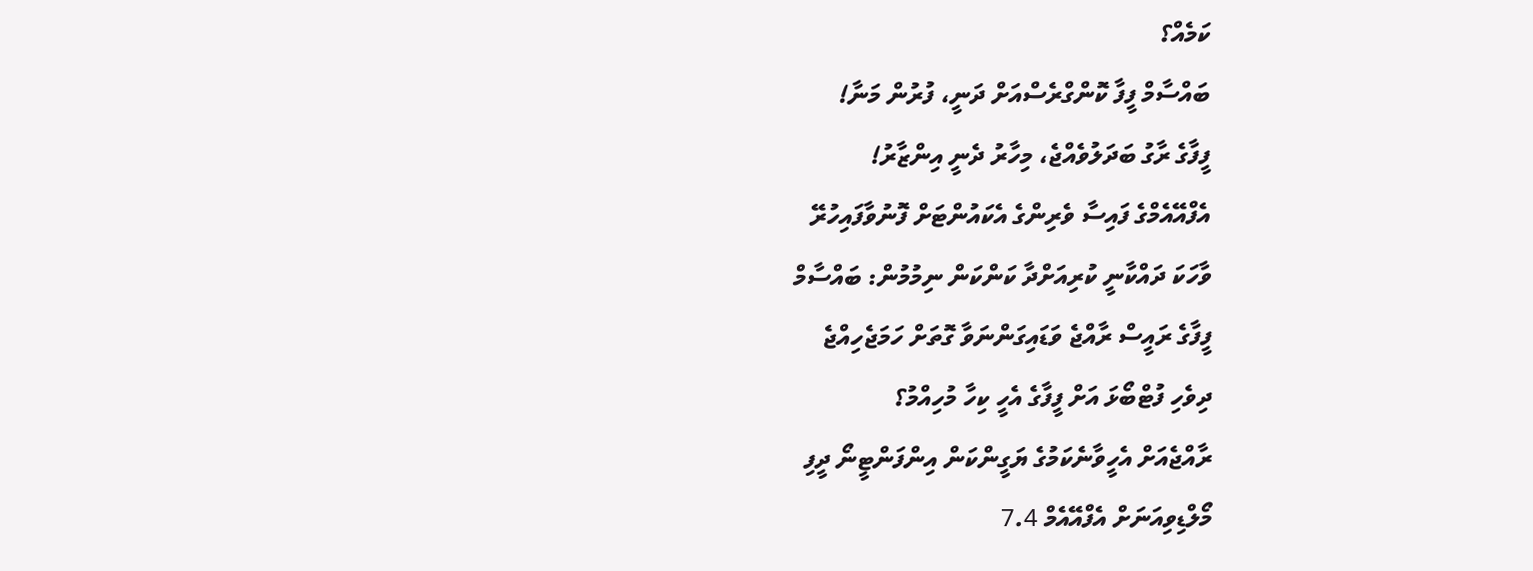ކަމެއް؟
ބައްސާމް ފީފާ ކޮންގްރެސްއަށް ދަނީ، ފުރުން މަނާ!
ފީފާގެ ރާގު ބަދަލުވެއްޖެ، މިހާރު ދެނީ އިންޒާރު!
އެފްއޭއެމްގެ ފައިސާ ވެރިންގެ އެކައުންޓަށް ފޮނުވާފައިހުރޭ
ވާހަކަ ދައްކާނީ ކުރިއަށްދާ ކަންކަން ނިމުމުން: ބައްސާމް
ފީފާގެ ރައީސް ރާއްޖެ ވަޑައިގަންނަވާ ގޮތަށް ހަމަޖެހިއްޖެ
ދިވެހި ފުޓްބޯޅަ އަށް ފީފާގެ އެހީ ކިހާ މުހިއްމު؟
ރާއްޖެއަށް އެހީވާނެކަމުގެ ޔަގީންކަން އިންފަންޓީނޯ ދީފި
މޯލްޑިވިއަނަށް އެފްއޭއެމް 7.4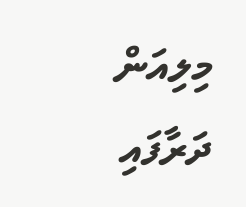މިލިއަން ދަރާފައި